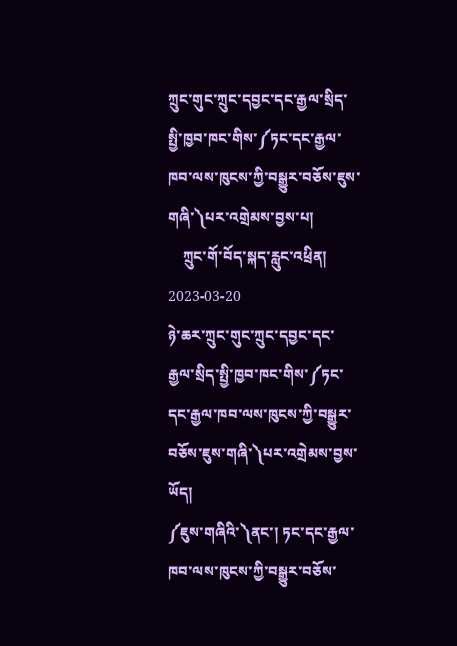ཀྲུང་གུང་ཀྲུང་དབྱང་དང་རྒྱལ་སྲིད་སྤྱི་ཁྱབ་ཁང་གིས་༼ཏང་དང་རྒྱལ་ཁབ་ལས་ཁུངས་ཀྱི་བསྒྱུར་བཅོས་ཇུས་གཞི་༽པར་འགྲེམས་བྱས་པ།
    ཀྲུང་གོ་བོད་སྐད་རླུང་འཕྲིན།    2023-03-20
ཉེ་ཆར་ཀྲུང་གུང་ཀྲུང་དབྱང་དང་རྒྱལ་སྲིད་སྤྱི་ཁྱབ་ཁང་གིས་༼ཏང་དང་རྒྱལ་ཁབ་ལས་ཁུངས་ཀྱི་བསྒྱུར་བཅོས་ཇུས་གཞི་༽པར་འགྲེམས་བྱས་ཡོད།
༼ཇུས་གཞིའི་༽ནང་། ཏང་དང་རྒྱལ་ཁབ་ལས་ཁུངས་ཀྱི་བསྒྱུར་བཅོས་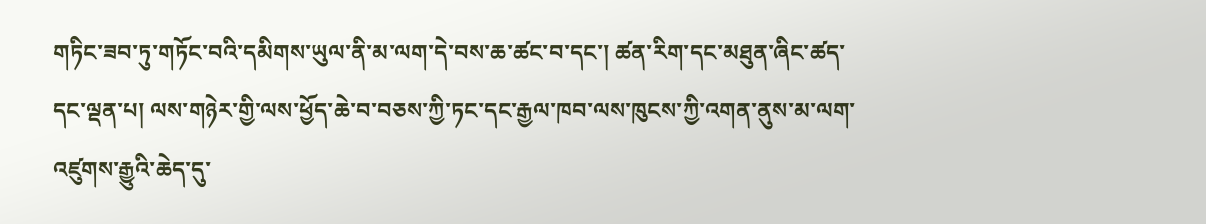གཏིང་ཟབ་ཏུ་གཏོང་བའི་དམིགས་ཡུལ་ནི་མ་ལག་དེ་བས་ཆ་ཚང་བ་དང་། ཚན་རིག་དང་མཐུན་ཞིང་ཚད་དང་ལྡན་པ། ལས་གཉེར་གྱི་ལས་ཕྱོད་ཆེ་བ་བཅས་ཀྱི་ཏང་དང་རྒྱལ་ཁབ་ལས་ཁུངས་ཀྱི་འགན་ནུས་མ་ལག་འཛུགས་རྒྱུའི་ཆེད་དུ་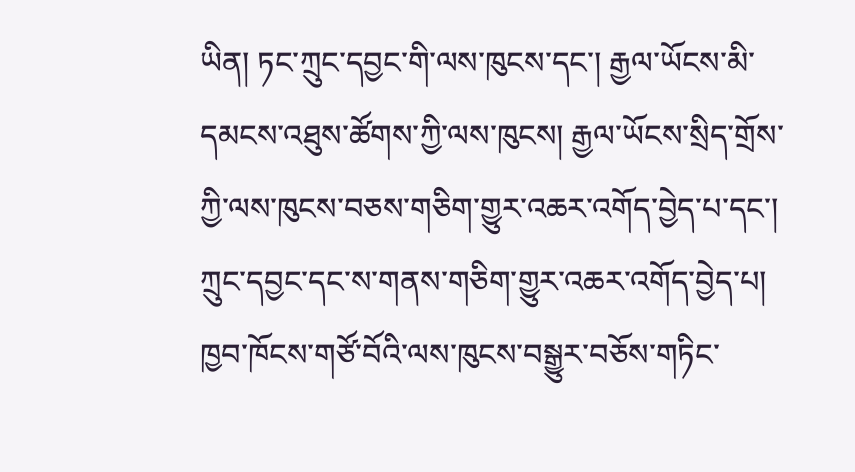ཡིན། ཏང་ཀྲུང་དབྱང་གི་ལས་ཁུངས་དང་། རྒྱལ་ཡོངས་མི་དམངས་འཐུས་ཚོགས་ཀྱི་ལས་ཁུངས། རྒྱལ་ཡོངས་སྲིད་གྲོས་ཀྱི་ལས་ཁུངས་བཅས་གཅིག་གྱུར་འཆར་འགོད་བྱེད་པ་དང་། ཀྲུང་དབྱང་དང་ས་གནས་གཅིག་གྱུར་འཆར་འགོད་བྱེད་པ། ཁྱབ་ཁོངས་གཙོ་བོའི་ལས་ཁུངས་བསྒྱུར་བཅོས་གཏིང་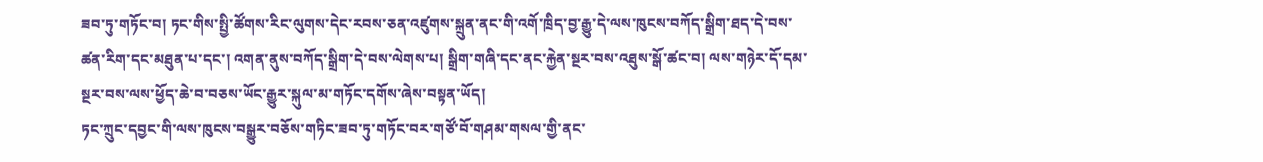ཟབ་ཏུ་གཏོང་བ། ཏང་གིས་སྤྱི་ཚོགས་རིང་ལུགས་དེང་རབས་ཅན་འཛུགས་སྐྲུན་ནང་གི་འགོ་ཁྲིད་བྱ་རྒྱུ་དེ་ལས་ཁུངས་བཀོད་སྒྲིག་ཐད་དེ་བས་ཚན་རིག་དང་མཐུན་པ་དང་། འགན་ནུས་བཀོད་སྒྲིག་དེ་བས་ལེགས་པ། སྒྲིག་གཞི་དང་ནང་རྐྱེན་སྔར་བས་འཐུས་སྒོ་ཚང་བ། ལས་གཉེར་དོ་དམ་སྔར་བས་ལས་ཕྱོད་ཆེ་བ་བཅས་ཡོང་རྒྱུར་སྐུལ་མ་གཏོང་དགོས་ཞེས་བསྟན་ཡོད།
ཏང་ཀྲུང་དབྱང་གི་ལས་ཁུངས་བསྒྱུར་བཅོས་གཏིང་ཟབ་ཏུ་གཏོང་བར་གཙོ་བོ་གཤམ་གསལ་གྱི་ནང་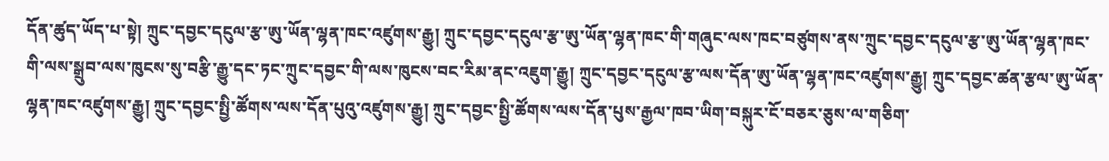དོན་ཚུད་ཡོད་པ་སྟེ། ཀྲུང་དབྱང་དངུལ་རྩ་ཨུ་ཡོན་ལྷན་ཁང་འཛུགས་རྒྱུ། ཀྲུང་དབྱང་དངུལ་རྩ་ཨུ་ཡོན་ལྷན་ཁང་གི་གཞུང་ལས་ཁང་བཙུགས་ནས་ཀྲུང་དབྱང་དངུལ་རྩ་ཨུ་ཡོན་ལྷན་ཁང་གི་ལས་སྒྲུབ་ལས་ཁུངས་སུ་བརྩི་རྒྱུ་དང་ཏང་ཀྲུང་དབྱང་གི་ལས་ཁུངས་བང་རིམ་ནང་འཇུག་རྒྱུ། ཀྲུང་དབྱང་དངུལ་རྩ་ལས་དོན་ཨུ་ཡོན་ལྷན་ཁང་འཛུགས་རྒྱུ། ཀྲུང་དབྱང་ཚན་རྩལ་ཨུ་ཡོན་ལྷན་ཁང་འཛུགས་རྒྱུ། ཀྲུང་དབྱང་སྤྱི་ཚོགས་ལས་དོན་པུའུ་འཛུགས་རྒྱུ། ཀྲུང་དབྱང་སྤྱི་ཚོགས་ལས་དོན་པུས་རྒྱལ་ཁབ་ཡིག་བསྐུར་ངོ་བཅར་ཅུས་ལ་གཅིག་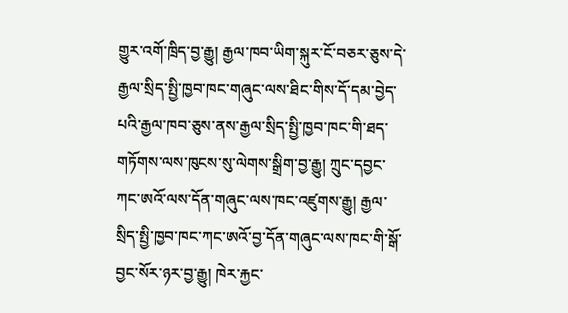གྱུར་འགོ་ཁྲིད་བྱ་རྒྱུ། རྒྱལ་ཁབ་ཡིག་སྐུར་ངོ་བཅར་ཅུས་དེ་རྒྱལ་སྲིད་སྤྱི་ཁྱབ་ཁང་གཞུང་ལས་ཐིང་གིས་དོ་དམ་བྱེད་པའི་རྒྱལ་ཁབ་ཅུས་ནས་རྒྱལ་སྲིད་སྤྱི་ཁྱབ་ཁང་གི་ཐད་གཏོགས་ལས་ཁུངས་སུ་ལེགས་སྒྲིག་བྱ་རྒྱུ། ཀྲུང་དབྱང་ཀང་ཨའོ་ལས་དོན་གཞུང་ལས་ཁང་འཛུགས་རྒྱུ། རྒྱལ་སྲིད་སྤྱི་ཁྱབ་ཁང་ཀང་ཨའོ་བྱ་དོན་གཞུང་ལས་ཁང་གི་སྒོ་བྱང་སོར་ཉར་བྱ་རྒྱུ། ཁེར་རྐྱང་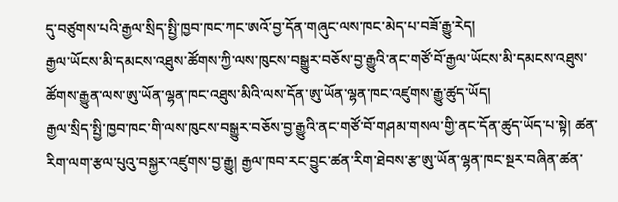དུ་བཙུགས་པའི་རྒྱལ་སྲིད་སྤྱི་ཁྱབ་ཁང་ཀང་ཨའོ་བྱ་དོན་གཞུང་ལས་ཁང་མེད་པ་བཟོ་རྒྱུ་རེད།
རྒྱལ་ཡོངས་མི་དམངས་འཐུས་ཚོགས་ཀྱི་ལས་ཁུངས་བསྒྱུར་བཅོས་བྱ་རྒྱུའི་ནང་གཙོ་བོ་རྒྱལ་ཡོངས་མི་དམངས་འཐུས་ཚོགས་རྒྱུན་ལས་ཨུ་ཡོན་ལྷན་ཁང་འཐུས་མིའི་ལས་དོན་ཨུ་ཡོན་ལྷན་ཁང་འཛུགས་རྒྱུ་ཚུད་ཡོད།
རྒྱལ་སྲིད་སྤྱི་ཁྱབ་ཁང་གི་ལས་ཁུངས་བསྒྱུར་བཅོས་བྱ་རྒྱུའི་ནང་གཙོ་བོ་གཤམ་གསལ་གྱི་ནང་དོན་ཚུད་ཡོད་པ་སྟེ། ཚན་རིག་ལག་རྩལ་པུའུ་བསྐྱར་འཛུགས་བྱ་རྒྱུ། རྒྱལ་ཁབ་རང་བྱུང་ཚན་རིག་ཐེབས་རྩ་ཨུ་ཡོན་ལྷན་ཁང་སྔར་བཞིན་ཚན་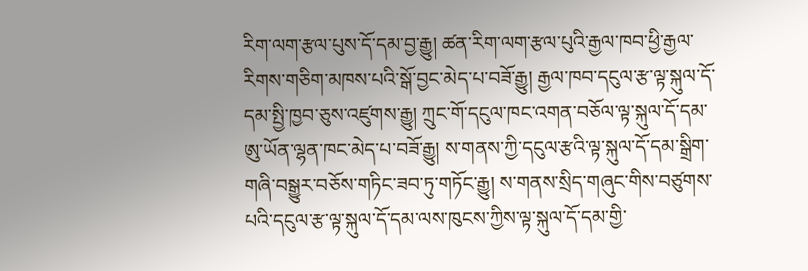རིག་ལག་རྩལ་པུས་དོ་དམ་བྱ་རྒྱུ། ཚན་རིག་ལག་རྩལ་པུའི་རྒྱལ་ཁབ་ཕྱི་རྒྱལ་རིགས་གཅིག་མཁས་པའི་སྒོ་བྱང་མེད་པ་བཟོ་རྒྱུ། རྒྱལ་ཁབ་དངུལ་རྩ་ལྟ་སྐུལ་དོ་དམ་སྤྱི་ཁྱབ་ཅུས་འཛུགས་རྒྱུ། ཀྲུང་གོ་དངུལ་ཁང་འགན་བཅོལ་ལྟ་སྐུལ་དོ་དམ་ཨུ་ཡོན་ལྷན་ཁང་མེད་པ་བཟོ་རྒྱུ། ས་གནས་ཀྱི་དངུལ་རྩའི་ལྟ་སྐུལ་དོ་དམ་སྒྲིག་གཞི་བསྒྱུར་བཅོས་གཏིང་ཟབ་ཏུ་གཏོང་རྒྱུ། ས་གནས་སྲིད་གཞུང་གིས་བཙུགས་པའི་དངུལ་རྩ་ལྟ་སྐུལ་དོ་དམ་ལས་ཁུངས་ཀྱིས་ལྟ་སྐུལ་དོ་དམ་གྱི་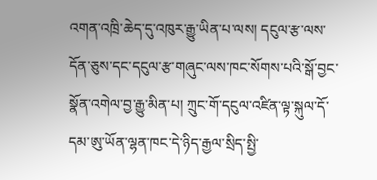འགན་འཁྲི་ཆེད་དུ་འཁུར་རྒྱུ་ཡིན་པ་ལས། དངུལ་རྩ་ལས་དོན་ཅུས་དང་དངུལ་རྩ་གཞུང་ལས་ཁང་སོགས་པའི་སྒོ་བྱང་སྣོན་འགེལ་བྱ་རྒྱུ་མིན་པ། ཀྲུང་གོ་དངུལ་འཛིན་ལྟ་སྐུལ་དོ་དམ་ཨུ་ཡོན་ལྷན་ཁང་དེ་ཉིད་རྒྱལ་སྲིད་སྤྱི་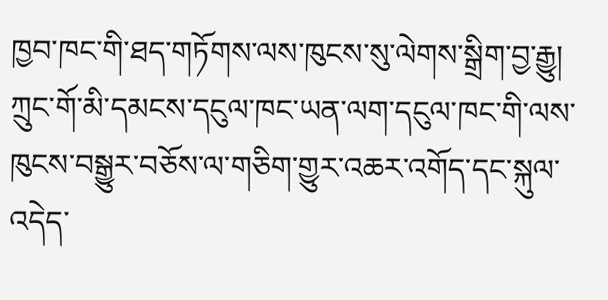ཁྱབ་ཁང་གི་ཐད་གཏོགས་ལས་ཁུངས་སུ་ལེགས་སྒྲིག་བྱ་རྒྱུ། ཀྲུང་གོ་མི་དམངས་དངུལ་ཁང་ཡན་ལག་དངུལ་ཁང་གི་ལས་ཁུངས་བསྒྱུར་བཅོས་ལ་གཅིག་གྱུར་འཆར་འགོད་དང་སྐུལ་འདེད་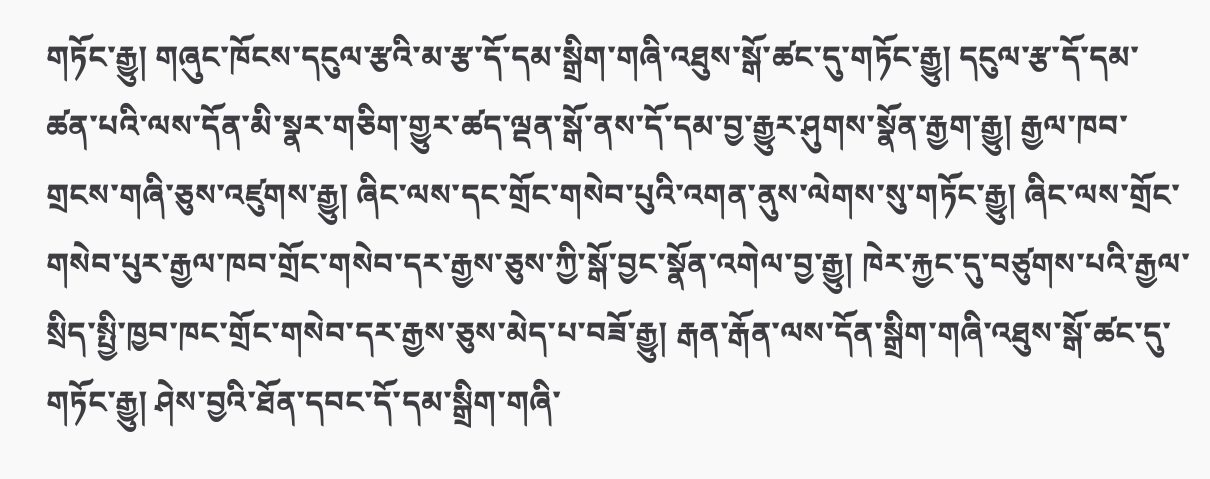གཏོང་རྒྱུ། གཞུང་ཁོངས་དངུལ་རྩའི་མ་རྩ་དོ་དམ་སྒྲིག་གཞི་འཐུས་སྒོ་ཚང་དུ་གཏོང་རྒྱུ། དངུལ་རྩ་དོ་དམ་ཚན་པའི་ལས་དོན་མི་སྣར་གཅིག་གྱུར་ཚད་ལྡན་སྒོ་ནས་དོ་དམ་བྱ་རྒྱུར་ཤུགས་སྣོན་རྒྱག་རྒྱུ། རྒྱལ་ཁབ་གྲངས་གཞི་ཅུས་འཛུགས་རྒྱུ། ཞིང་ལས་དང་གྲོང་གསེབ་པུའི་འགན་ནུས་ལེགས་སུ་གཏོང་རྒྱུ། ཞིང་ལས་གྲོང་གསེབ་པུར་རྒྱལ་ཁབ་གྲོང་གསེབ་དར་རྒྱས་ཅུས་ཀྱི་སྒོ་བྱང་སྣོན་འགེལ་བྱ་རྒྱུ། ཁེར་རྐྱང་དུ་བཙུགས་པའི་རྒྱལ་སྲིད་སྤྱི་ཁྱབ་ཁང་གྲོང་གསེབ་དར་རྒྱས་ཅུས་མེད་པ་བཟོ་རྒྱུ། རྒན་རྒོན་ལས་དོན་སྒྲིག་གཞི་འཐུས་སྒོ་ཚང་དུ་གཏོང་རྒྱུ། ཤེས་བྱའི་ཐོན་དབང་དོ་དམ་སྒྲིག་གཞི་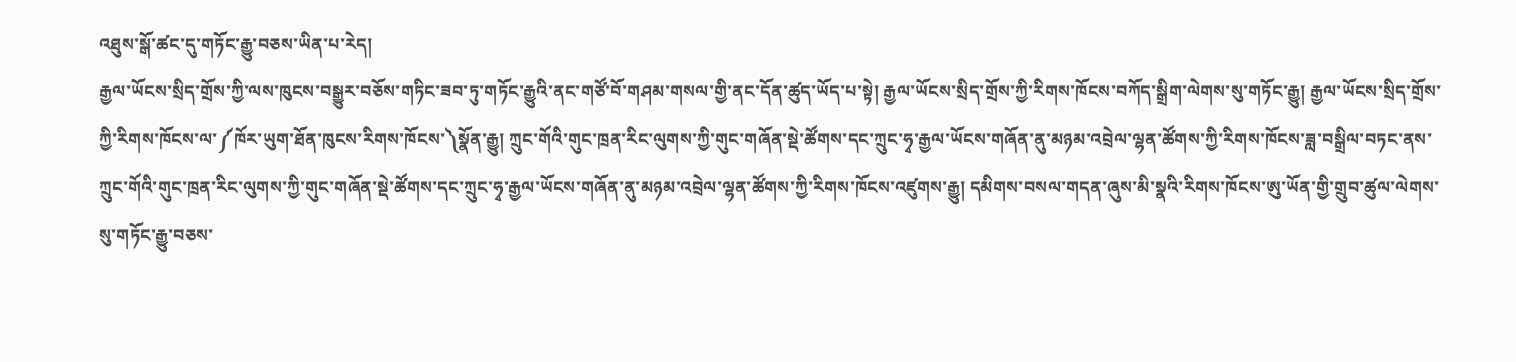འཐུས་སྒོ་ཚང་དུ་གཏོང་རྒྱུ་བཅས་ཡིན་པ་རེད།
རྒྱལ་ཡོངས་སྲིད་གྲོས་ཀྱི་ལས་ཁུངས་བསྒྱུར་བཅོས་གཏིང་ཟབ་ཏུ་གཏོང་རྒྱུའི་ནང་གཙོ་བོ་གཤམ་གསལ་གྱི་ནང་དོན་ཚུད་ཡོད་པ་སྟེ། རྒྱལ་ཡོངས་སྲིད་གྲོས་ཀྱི་རིགས་ཁོངས་བཀོད་སྒྲིག་ལེགས་སུ་གཏོང་རྒྱུ། རྒྱལ་ཡོངས་སྲིད་གྲོས་ཀྱི་རིགས་ཁོངས་ལ་༼ཁོར་ཡུག་ཐོན་ཁུངས་རིགས་ཁོངས་༽སྣོན་རྒྱུ། ཀྲུང་གོའི་གུང་ཁྲན་རིང་ལུགས་ཀྱི་གུང་གཞོན་སྡེ་ཚོགས་དང་ཀྲུང་ཧྭ་རྒྱལ་ཡོངས་གཞོན་ནུ་མཉམ་འབྲེལ་ལྷན་ཚོགས་ཀྱི་རིགས་ཁོངས་ཟླ་བསྒྲིལ་བཏང་ནས་ཀྲུང་གོའི་གུང་ཁྲན་རིང་ལུགས་ཀྱི་གུང་གཞོན་སྡེ་ཚོགས་དང་ཀྲུང་ཧྭ་རྒྱལ་ཡོངས་གཞོན་ནུ་མཉམ་འབྲེལ་ལྷན་ཚོགས་ཀྱི་རིགས་ཁོངས་འཛུགས་རྒྱུ། དམིགས་བསལ་གདན་ཞུས་མི་སྣའི་རིགས་ཁོངས་ཨུ་ཡོན་གྱི་གྲུབ་ཚུལ་ལེགས་སུ་གཏོང་རྒྱུ་བཅས་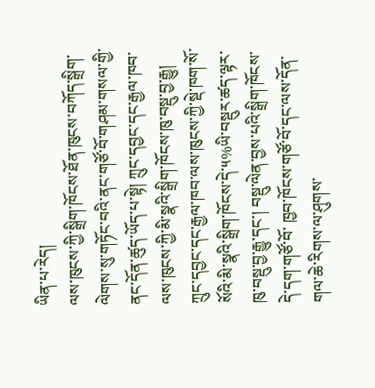ཡིན་པ་རེད།
ལས་ཁུངས་ཀྱི་སྒྲིག་ཁོངས་ཐོན་ཁུངས་བཀོད་སྒྲིག་ལེགས་སུ་གཏོང་བའི་ནང་གཙོ་བོ་གཤམ་གསལ་གྱི་ནང་དོན་ཚུད་ཡོད་པ་སྟེ། ཀྲུང་དབྱང་དང་རྒྱལ་ཁབ་ལས་ཁུངས་ཀྱི་མི་སྣའི་སྒྲིག་ཁོངས་ཁུ་བསྡུ་བྱ་རྒྱུ། ཀྲུང་དབྱང་དང་རྒྱལ་ཁབ་ལས་ཁུངས་ཀྱི་སྡེ་ཁག་སོ་སོའི་མི་སྣའི་སྒྲིག་ཁོངས་དེ་༥%ཡི་བསྡུར་ཚད་ལྟར་ཁུ་བསྡུ་བྱ་རྒྱུ་དང་། བསྡུ་ལེན་བྱས་པའི་སྒྲིག་ཁོངས་དེ་དག་གཙོ་བོ་ ཁྱབ་ཁོངས་གཙོ་བོ་དང་ལས་དོན་གལ་ཆེ་རིགས་ལ་ཤུགས་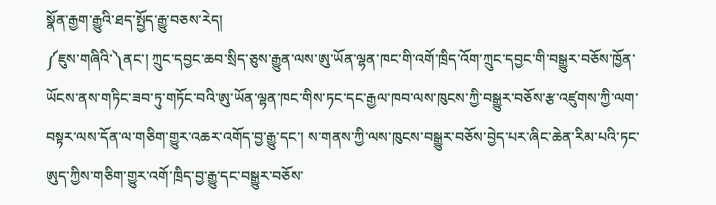སྣོན་རྒྱག་རྒྱུའི་ཐད་སྤྱོད་རྒྱུ་བཅས་རེད།
༼ཇུས་གཞིའི་༽ནང་། ཀྲུང་དབྱང་ཆབ་སྲིད་ཅུས་རྒྱུན་ལས་ཨུ་ཡོན་ལྷན་ཁང་གི་འགོ་ཁྲིད་འོག་ཀྲུང་དབྱང་གི་བསྒྱུར་བཅོས་ཁྱོན་ཡོངས་ནས་གཏིང་ཟབ་ཏུ་གཏོང་བའི་ཨུ་ཡོན་ལྷན་ཁང་གིས་ཏང་དང་རྒྱལ་ཁབ་ལས་ཁུངས་ཀྱི་བསྒྱུར་བཅོས་རྩ་འཛུགས་ཀྱི་ལག་བསྟར་ལས་དོན་ལ་གཅིག་གྱུར་འཆར་འགོད་བྱ་རྒྱུ་དང་། ས་གནས་ཀྱི་ལས་ཁུངས་བསྒྱུར་བཅོས་བྱེད་པར་ཞིང་ཆེན་རིམ་པའི་ཏང་ཨུད་ཀྱིས་གཅིག་གྱུར་འགོ་ཁྲིད་བྱ་རྒྱུ་དང་བསྒྱུར་བཅོས་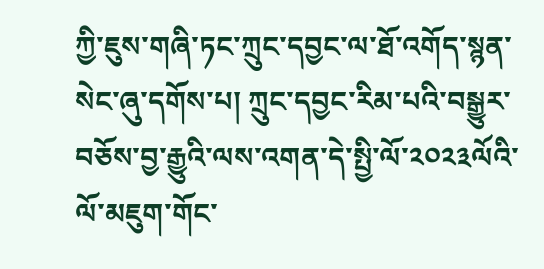ཀྱི་ཇུས་གཞི་ཏང་ཀྲུང་དབྱང་ལ་ཐོ་འགོད་སྙན་སེང་ཞུ་དགོས་པ། ཀྲུང་དབྱང་རིམ་པའི་བསྒྱུར་བཅོས་བྱ་རྒྱུའི་ལས་འགན་དེ་སྤྱི་ལོ་༢༠༢༣ལོའི་ལོ་མཇུག་གོང་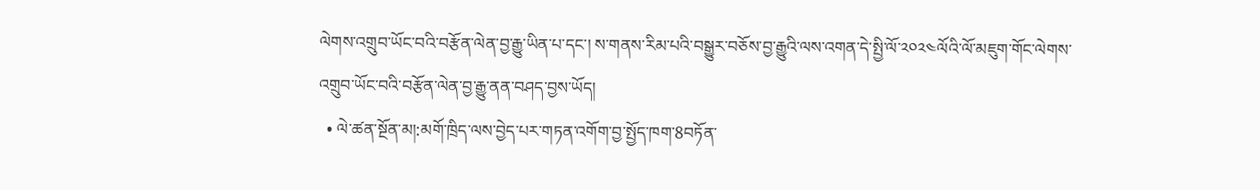ལེགས་འགྲུབ་ཡོང་བའི་བརྩོན་ལེན་བྱ་རྒྱུ་ཡིན་པ་དང་། ས་གནས་རིམ་པའི་བསྒྱུར་བཅོས་བྱ་རྒྱུའི་ལས་འགན་དེ་སྤྱི་ལོ་༢༠༢༤ལོའི་ལོ་མཇུག་གོང་ལེགས་འགྲུབ་ཡོང་བའི་བརྩོན་ལེན་བྱ་རྒྱུ་ནན་བཤད་བྱས་ཡོད།
  • ལེ་ཚན་སྔོན་མ།:མགོ་ཁྲིད་ལས་བྱེད་པར་གཏན་འགོག་བྱ་སྤྱོད་ཁག་8བཏོན་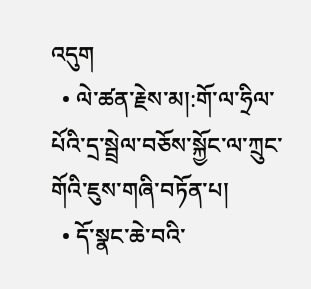འདུག
  • ལེ་ཚན་རྗེས་མ།:གོ་ལ་ཧྲིལ་པོའི་དྲ་སྦྲེལ་བཅོས་སྐྱོང་ལ་ཀྲུང་གོའི་ཇུས་གཞི་བཏོན་པ།
  • དོ་སྣང་ཆེ་བའི་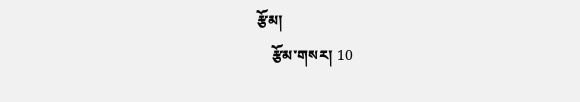རྩོམ།
    རྩོམ་གསར། 10